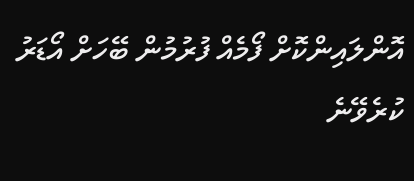އޮންލައިންކޮށް ފޯމެއް ފުރުމުން ބޭހަށް އޯޑަރު ކުރެވޭނެ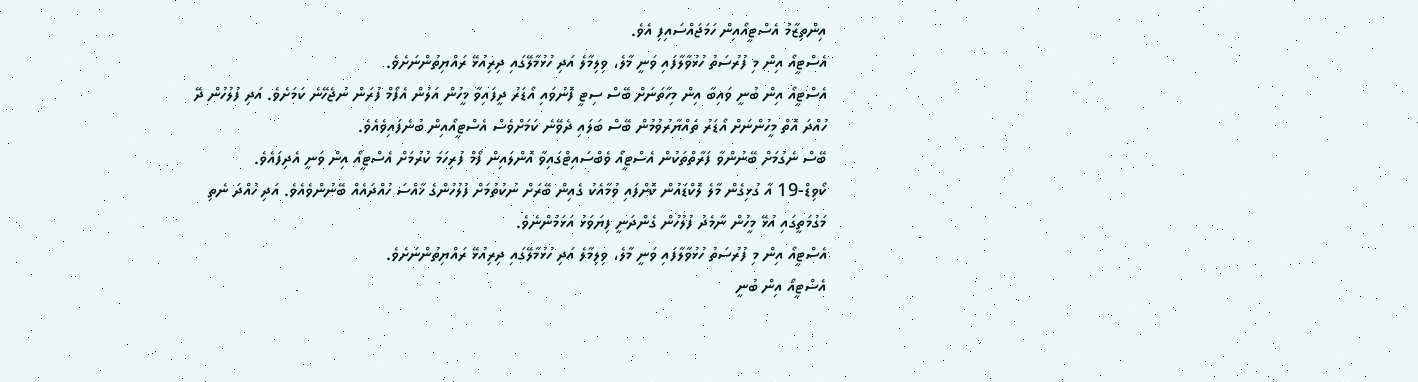އިންތިޒާމު އެސްޓީއޯއިން ހަމަޖައްސައިފި އެވެ.
އެސްޓީއޯ އިން މި ފުރުސަތު ހުޅުވާލާފައި ވަނީ މާލެ، ވިލިމާލެ އަދި ހުޅުމާލޭގައި ދިރިއުޅޭ ރައްޔިތުންނަށެވެ.
އެސްޓީއޯ އިން ބުނީ ވައިބާ އިން މިހާތަނަށް ބޭސް ސިޓީ ފޮނުވައި އޯޑަރު ދީފައިވާ މީހުން އަލުން އެފޯމް ފުރަން ނުޖެހޭނެ ކަމަށެވެ. އަދި ފުލުހުން ދޭ ހުއްދަ އޮތް މީހުންނަށް އޯޑަރު ތައްޔާރުވުމުން ބޭސް ބަލައި ދެވޭނެ ކަމަށްވެސް އެސްޓީއޯއިން ބުނެފައިވެއެވެ.
ބޭސް ނެގުމަށް ބޭނުންވާ ފަރާތްތަކުން އެސްޓީއޯ ވެބްސައިޓްގައިވާ އޮންލައިން ފޯމް ފުރިހަމަ ކުރުމަށް އެސްޓީއޯ އިން ވަނީ އެދިފައެވެ.
ކޯވިޑް-19 އާ ގުޅިގެން މާލެ ލޮކްޑައުން ކޮށްފައި ވުމާއެކު ގެއިން ބޭރަށް ނުކުތުމަށް ފުލުހުންގެ ޚާއްސަ ހުއްދައެއް ބޭނުންވެއެވެ. އަދި ހުއްދަ ނެތި މަގުމަތީގައި އުޅޭ މީހުން ނާމެދު ފުލުހުން ގެންދަނީ ފިޔަވަޅު އަޅަމުންނެވެ.
އެސްޓީއޯ އިން މި ފުރުސަތު ހުޅުވާލާފައި ވަނީ މާލެ، ވިލިމާލެ އަދި ހުޅުމާލޭގައި ދިރިއުޅޭ ރައްޔިތުންނަށެވެ.
އެސްޓީއޯ އިން ބުނީ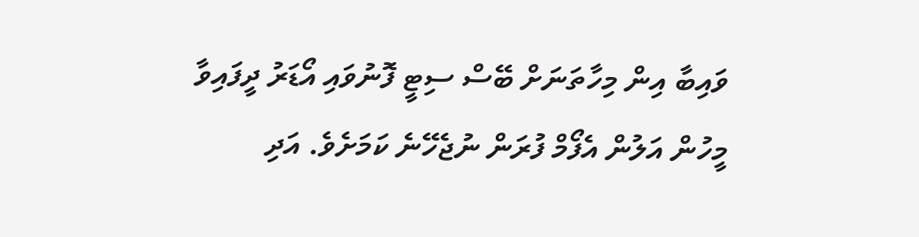ވައިބާ އިން މިހާތަނަށް ބޭސް ސިޓީ ފޮނުވައި އޯޑަރު ދީފައިވާ މީހުން އަލުން އެފޯމް ފުރަން ނުޖެހޭނެ ކަމަށެވެ. އަދި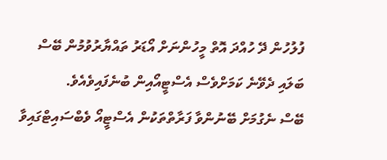ފުލުހުން ދޭ ހުއްދަ އޮތް މީހުންނަށް އޯޑަރު ތައްޔާރުވުމުން ބޭސް ބަލައި ދެވޭނެ ކަމަށްވެސް އެސްޓީއޯއިން ބުނެފައިވެއެވެ.
ބޭސް ނެގުމަށް ބޭނުންވާ ފަރާތްތަކުން އެސްޓީއޯ ވެބްސައިޓްގައިވާ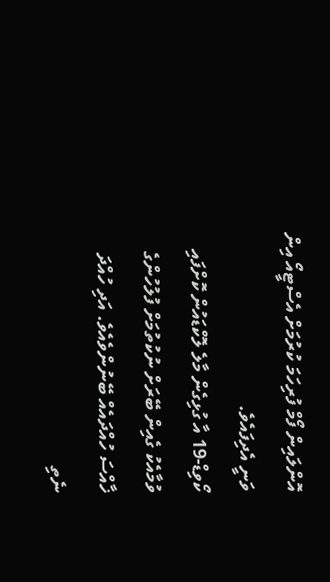އޮންލައިން ފޯމް ފުރިހަމަ ކުރުމަށް އެސްޓީއޯ އިން ވަނީ އެދިފައެވެ.
ކޯވިޑް-19 އާ ގުޅިގެން މާލެ ލޮކްޑައުން ކޮށްފައި ވުމާއެކު ގެއިން ބޭރަށް ނުކުތުމަށް ފުލުހުންގެ ޚާއްސަ ހުއްދައެއް ބޭނުންވެއެވެ. އަދި ހުއްދަ ނެތި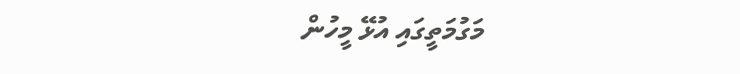މަގުމަތީގައި އުޅޭ މީހުން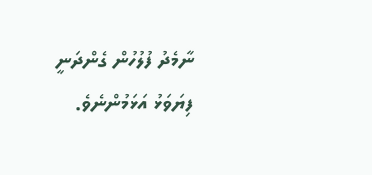ނާމެދު ފުލުހުން ގެންދަނީ ފިޔަވަޅު އަޅަމުންނެވެ.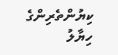ކިޔުންތެރިންގެ ހިޔާލު